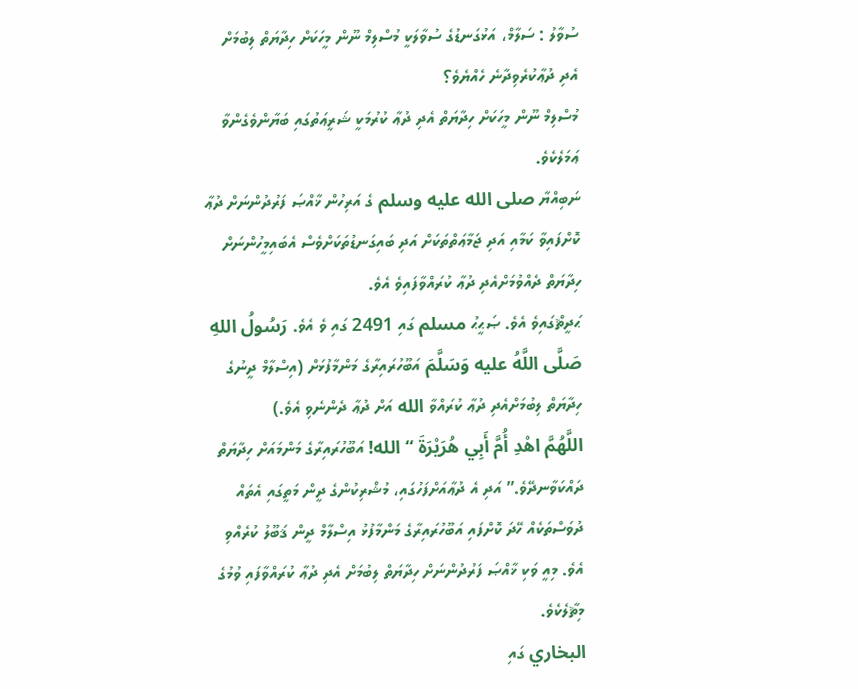ސުވާލު : ސަލާމް، އަޅުގަނޑުގެ ސުވާލަކީ މުސްލިމް ނޫން މީހަކަށް ހިދާޔަތް ލިބުމަށް އެދި ދުޢާކުރެވިދާނެ ހެއްޔެވެ؟
މުސްލިމް ނޫން މީހަކަށް ހިދާޔަތް އެދި ދުޢާ ކުރުމަކީ ޝަރީޢަތުގައި ބަޔާންވެގެންވާ ޢަމަލެކެވެ.
ނަބިއްޔާ صلى الله عليه وسلم ގެ އަރިހުން ޚާއްޞަ ފަރުދުންނަށް ދުޢާ ކޮށްފައިވާ ކަމާއި އަދި ޖަމާޢަތްތަކަށް އަދި ބައިގަނޑުތަކަށްވެސް އެބައިމީހުންނަށް ހިދާޔަތް ދެއްވުމަށްއެދި ދުޢާ ކުރައްވާފައިވެ އެވެ.
ޙަދީޘްގައިވެ އެވެ. ޞަޙީޙު مسلم ގައި 2491 ގައި ވެ އެވެ. رَسُولُ اللهِ صَلَّى اللَّهُ عليه وَسَلَّمَ އަބޫހުރައިރާގެ މަންމާފުޅަށް (އިސްލާމް ދީނުގެ ހިދާޔަތް ލިބުމަށްއެދި ދުޢާ ކުރައްވާ الله އަށް ދުޢާ ދެންނެވި އެވެ.)
اللَّهُمَّ اهْدِ أُمَّ أَبِي هُرَيْرَةَ “الله! އަބޫހުރައިރާގެ މަންމައަށް ހިދާޔަތް ދައްކަވާނދޭވެ.” އަދި އެ ދުޢާއަށްފަހުގައި، މުޝްރިކުންގެ ދީން މަތީގައި އެތައް ދުވަސްތަކެއް ހޭދަ ކޮށްފައި އަބޫހުރައިރާގެ މަންމާފުޅު އިސްލާމް ދީން ޤަބޫލު ކުރެއްވި އެވެ. މިއީ ވަކި ޚާއްޞަ ފަރުދުންނަށް ހިދާޔަތް ލިބުމަށް އެދި ދުޢާ ކުރައްވާފައި ވުމުގެ މިޘާލެކެވެ.
البخاري ގައި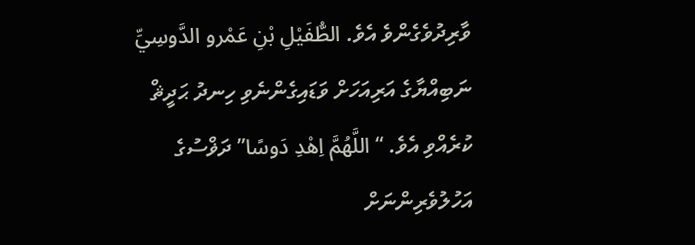ވާރިދުވެގެންވެ އެވެ. الطُّفَيْلِ بْنِ عَمْرو الدَّوسِيِّ ނަބިއްޔާގެ އަރިއަހަށް ވަޑައިގެންނެވި ހިނދު ޙަދީޘް ކުރެއްވި އެވެ. “اللَّهُمَّ اِهْدِ دَوسًا” ދަޥްސުގެ އަހުލުވެރިންނަށް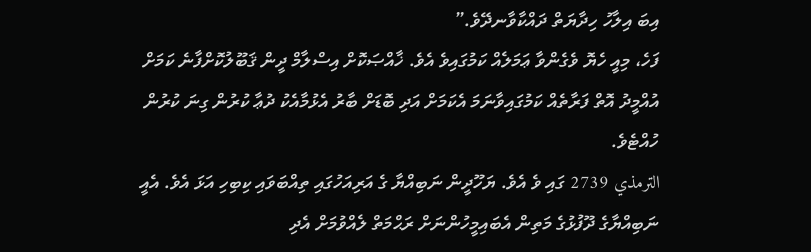އިބަ އިލާހު ހިދާޔަތް ދައްކާވާނދޭވެ.”
ފަހެ، މިއީ ހެޔޮ ވެގެންވާ ޢަމަލެއް ކަމުގައިވެ އެވެ. ޚާއްޞަކޮށް އިސްލާމް ދީން ޤަބޫލުކޮށްފާނެ ކަމަށް އުއްމީދު އޮތް ފަރާތެއް ކަމުގައިވާނަމަ އެކަމަށް އަދި ބޮޑަށް ބާރު އެޅުމާއެކު ދުޢާ ކުރުން ގިނަ ކުރުން ހުއްޓެވެ.
الترمذي 2739 ގައި ވެ އެވެ. ޔަހޫދީން ނަބިއްޔާ ގެ އަރިއަހުގައި ތިއްބަވައި ކިބިހި އަޅަ އެވެ. އެއީ ނަބިއްޔާގެ ދޫފުޅުގެ މަތިން އެބައިމީހުންނަށް ރަޙްމަތް ލެއްވުމަށް އެދި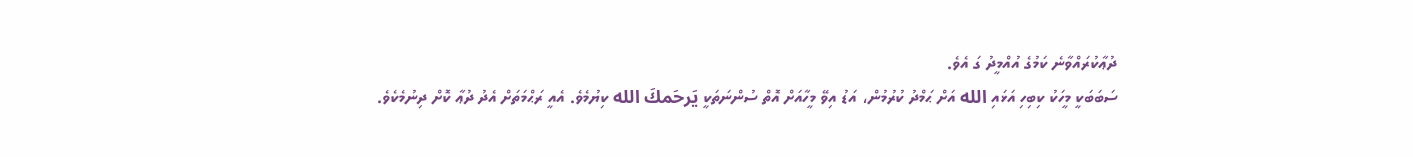ދުޢާކުރައްވާނެ ކަމުގެ އުއްމީދު ގަ އެވެ.
ސަބަބަކީ މީހަކު ކިބިހި އަޅައި الله އަށް ޙަމްދު ކުރުމުން، އަޑު އިވޭ މީހާއަށް އޮތް ސުންނަތަކީ يَرحَمكَ الله ކިޔުމެވެ. އެއީ ރަޙްމަތަށް އެދު ދުޢާ ކޮށް ދިނުމެކެވެ.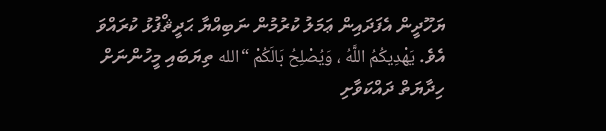ޔަހޫދީން އެފަދައިން ޢަމަލު ކުރުމުން ނަބިއްޔާ ޙަދީޘްފުޅު ކުރައްވަ އެވެ. يَهْدِيكُمُ اللَّهُ ، وَيُصْلِحُ بَالَكُمْ “الله ތިޔަބައި މީހުންނަށް ހިދާޔަތް ދައްކަވާށި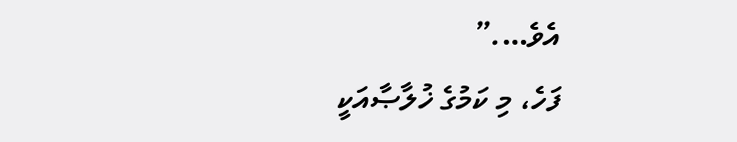އެވެ….”
ފަހެ، މި ކަމުގެ ޚުލާޞާއަކީ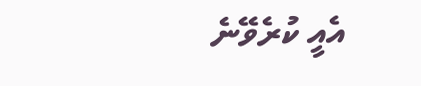އެއީ ކުރެވޭނެ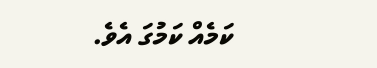ކަމެއް ކަމުގަ އެވެ.